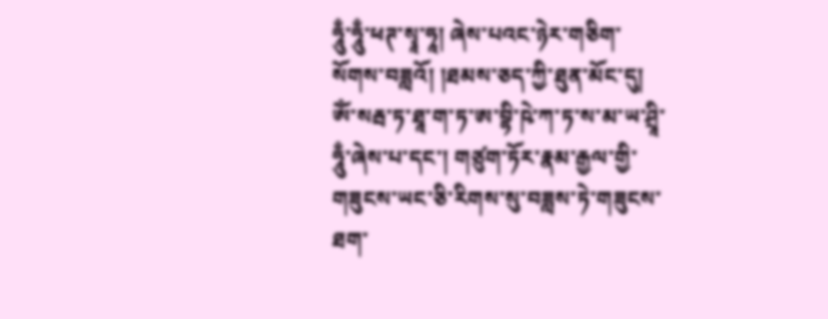ཧཱུྃ་ཧཱུྃ་ཕཊ་སྭཱ་ཧཱ། ཞེས་པའང་ཉེར་གཅིག་སོགས་བཟླའོ། །ཐམས་ཅད་ཀྱི་ཐུན་མོང་དུ། ༀ་སརྦ་ཏ་ཐཱ་ག་ཏ་ཨ་བྷི་ཥེ་ཀ་ཏ་ས་མ་ཡ་ཤྲཱི་ཧཱུྃ་ཞེས་པ་དང་། གཙུག་ཏོར་རྣམ་རྒྱལ་གྱི་གཟུངས་ཡང་ཅི་རིགས་སུ་བཟླས་ཏེ་གཟུངས་ཐག་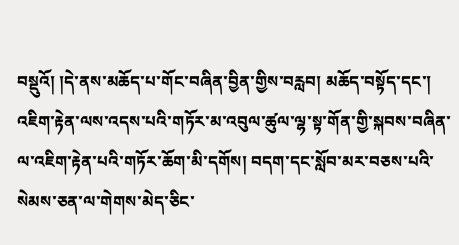བསྡུའོ། །དེ་ནས་མཆོད་པ་གོང་བཞིན་བྱིན་གྱིས་བརླབ། མཆོད་བསྟོད་དང་། འཇིག་རྟེན་ལས་འདས་པའི་གཏོར་མ་འབུལ་ཚུལ་ལྷ་སྟ་གོན་གྱི་སྐབས་བཞིན་ལ་འཇིག་རྟེན་པའི་གཏོར་ཆོག་མི་དགོས། བདག་དང་སློབ་མར་བཅས་པའི་སེམས་ཅན་ལ་གེགས་མེད་ཅིང་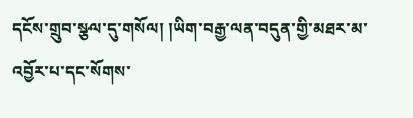དངོས་གྲུབ་སྩལ་དུ་གསོལ། །ཡིག་བརྒྱ་ལན་བདུན་གྱི་མཐར་མ་འབྱོར་པ་དང་སོགས་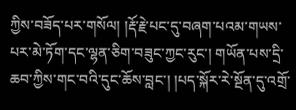ཀྱིས་བཟོད་པར་གསོལ། །རྡོ་རྗེ་པང་དུ་བཞག་པའམ་གཡས་པར་མེ་ཏོག་དང་ལྷན་ཅིག་བཟུང་ཀྱང་རུང་། གཡོན་པས་དྲི་ཆབ་ཀྱིས་གང་བའི་དུང་ཆོས་བླང་། །པད་སྐོར་རེ་སྔོན་དུ་འགྲོ་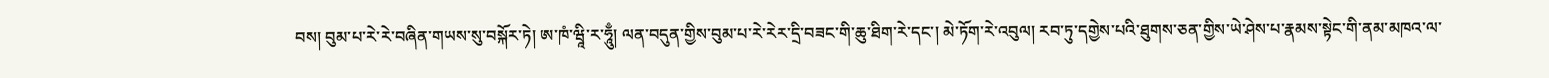བས། བུམ་པ་རེ་རེ་བཞིན་གཡས་སུ་བསྐོར་ཏེ། ཨ་ཁཾ་ཝཱི་ར་ཧཱུྃ། ལན་བདུན་གྱིས་བུམ་པ་རེ་རེར་དྲི་བཟང་གི་ཆུ་ཐིག་རེ་དང་། མེ་ཏོག་རེ་འབུལ། རབ་ཏུ་དགྱེས་པའི་ཐུགས་ཅན་གྱིས་ཡེ་ཤེས་པ་རྣམས་སྟེང་གི་ནམ་མཁའ་ལ་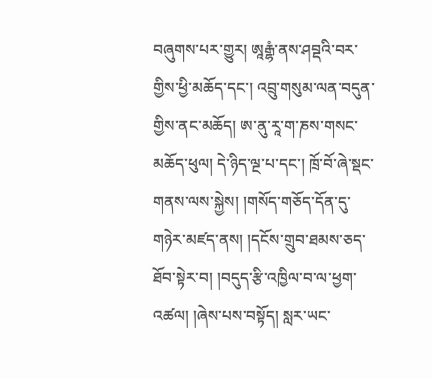བཞུགས་པར་གྱུར། ཨཱརྒྷཾ་ནས་ཤབྡའི་བར་གྱིས་ཕྱི་མཆོད་དང་། འབྲུ་གསུམ་ལན་བདུན་གྱིས་ནང་མཆོད། ཨ་ནུ་རཱ་ག་ཎས་གསང་མཆོད་ཕུལ། དེ་ཉིད་ལྔ་པ་དང་། ཁྲོ་བོ་ཞེ་སྡང་གནས་ལས་སྐྱེས། །གསོད་གཅོད་དོན་དུ་གཉེར་མཛད་ནས། །དངོས་གྲུབ་ཐམས་ཅད་ཐོབ་སྟེར་བ། །བདུད་རྩི་འཁྱིལ་བ་ལ་ཕྱག་འཚལ། །ཞེས་པས་བསྟོད། སླར་ཡང་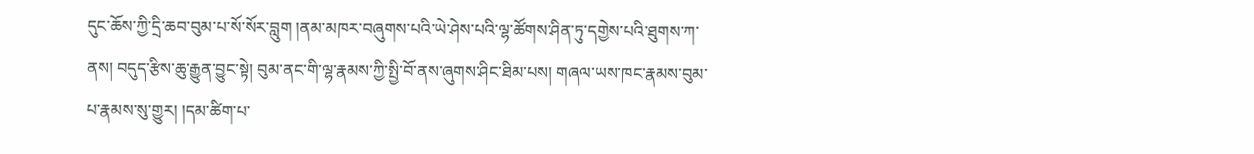དུང་ཆོས་ཀྱི་དྲི་ཆབ་བུམ་པ་སོ་སོར་བླུག །ནམ་མཁར་བཞུགས་པའི་ཡེ་ཤེས་པའི་ལྷ་ཚོགས་ཤིན་ཏུ་དགྱེས་པའི་ཐུགས་ཀ་ནས། བདུད་རྩིས་ཆུ་རྒྱུན་བྱུང་སྟེ། བུམ་ནང་གི་ལྷ་རྣམས་ཀྱི་སྤྱི་བོ་ནས་ཞུགས་ཤིང་ཐིམ་པས། གཞལ་ཡས་ཁང་རྣམས་བུམ་པ་རྣམས་སུ་གྱུར། །དམ་ཚིག་པ་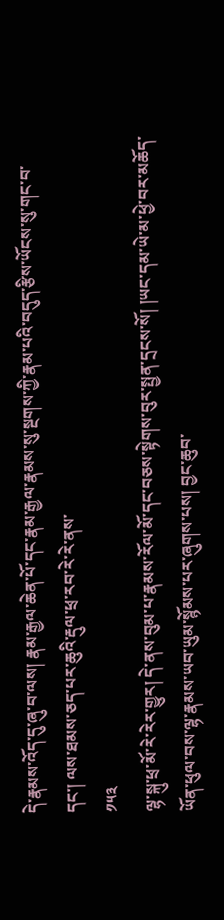དེ་རྣམས་འོད་དུ་ཞུ་བ་ལས། རྣམ་རྒྱལ་ཆེན་པོ་དང་རྣམ་རྒྱལ་རྣམས་སུ་སྔགས་ཀྱི་རྣམ་པའི་བདུད་རྩིས་ཡོངས་སུ་གང་བ་དང་། ལས་ཐམས་ཅད་པར་ཆུའི་རྡུལ་ཕྲ་རབ་རེ་རེ་ནས་
༡༥༣
ལྷ་སྐུ་ཕྲ་མོ་རེ་རེར་གྱུར། དེ་ནས་བུམ་པ་རྣམས་རོལ་མོ་དང་བཅས་སྟེགས་བུར་སྤྱན་དྲངས་སོ། །ཡང་དམ་ཡེ་མ་ཕྱེ་བར་མཆོད་ཡོན་ཕུལ་བས་ལྷ་རྣམས་ཡབ་ཡུམ་སྙོམས་པར་ཞུགས་པས། བྱང་ཆུབ་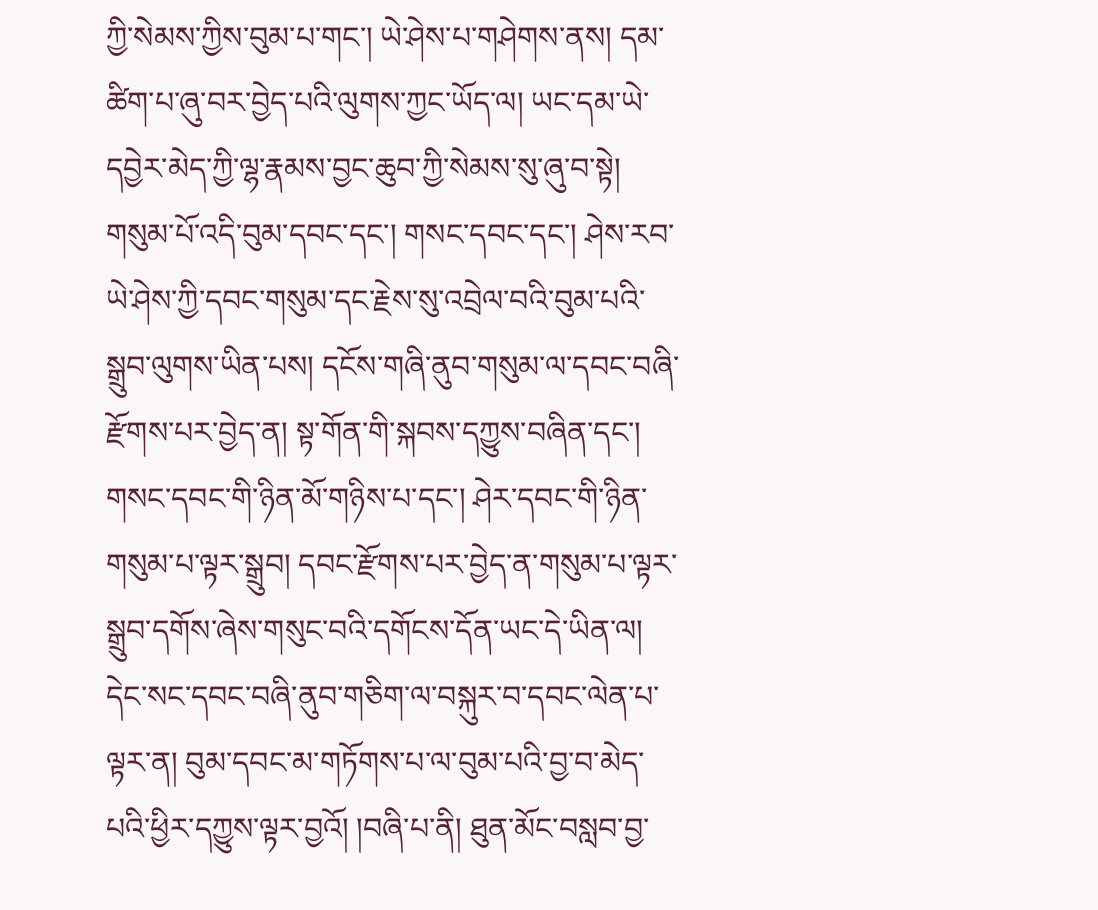ཀྱི་སེམས་ཀྱིས་བུམ་པ་གང་། ཡེ་ཤེས་པ་གཤེགས་ནས། དམ་ཚིག་པ་ཞུ་བར་བྱེད་པའི་ལུགས་ཀྱང་ཡོད་ལ། ཡང་དམ་ཡེ་དབྱེར་མེད་ཀྱི་ལྷ་རྣམས་བྱང་ཆུབ་ཀྱི་སེམས་སུ་ཞུ་བ་སྟེ། གསུམ་པོ་འདི་བུམ་དབང་དང་། གསང་དབང་དང་། ཤེས་རབ་ཡེ་ཤེས་ཀྱི་དབང་གསུམ་དང་རྗེས་སུ་འབྲེལ་བའི་བུམ་པའི་སྒྲུབ་ལུགས་ཡིན་པས། དངོས་གཞི་ནུབ་གསུམ་ལ་དབང་བཞི་རྫོགས་པར་བྱེད་ན། སྟ་གོན་གི་སྐབས་དཀྱུས་བཞིན་དང་། གསང་དབང་གི་ཉིན་མོ་གཉིས་པ་དང་། ཤེར་དབང་གི་ཉིན་གསུམ་པ་ལྟར་སྒྲུབ། དབང་རྫོགས་པར་བྱེད་ན་གསུམ་པ་ལྟར་སྒྲུབ་དགོས་ཞེས་གསུང་བའི་དགོངས་དོན་ཡང་དེ་ཡིན་ལ། དེང་སང་དབང་བཞི་ནུབ་གཅིག་ལ་བསྐུར་བ་དབང་ལེན་པ་ལྟར་ན། བུམ་དབང་མ་གཏོགས་པ་ལ་བུམ་པའི་བྱ་བ་མེད་པའི་ཕྱིར་དཀྱུས་ལྟར་བྱའོ། །བཞི་པ་ནི། ཐུན་མོང་བསླབ་བྱ་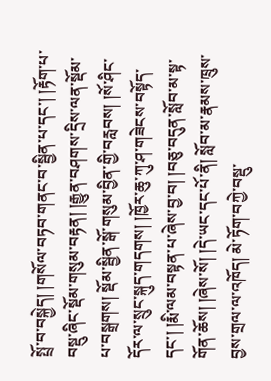སྤྲོ་བ་བསྐྱེད། །གསོལ་བཏབ་གནང་བ་སྦྱིན་པ་དང་། །རྟོག་པ་བསྡུ་ཞིང་སྡོམ་གསུམ་བརྟན། །རྒྱུན་བཤགས་དྲིས་ལན་སྡོམ་པ་བསྒྲགས། སྡོམ་སྦྱིན་སྒོ་གསུམ་བྱིན་གྱི་བརླབས། །སོ་ཤིང་དོར་ལ་སྲུང་སྐུད་གདགས། །ཁྱོར་ཆུ་ཀུ་ཤ་གཟེངས་བསྟོད་དང་། །རྨི་ལམ་བསྟན་པ་ཞེས་བྱ་བ། །བཅུ་བདུན་སློབ་མ་སྟ་གོན་ཆོས། །ཞེས་སོ། །དེ་ཡང་དང་པོ་ནི། སློབ་མ་རྣམས་ཁྲུས་བྱས་གྲལ་ལ་འཁོད། མེ་ཏོག་བཀྱེ་བསྡུ་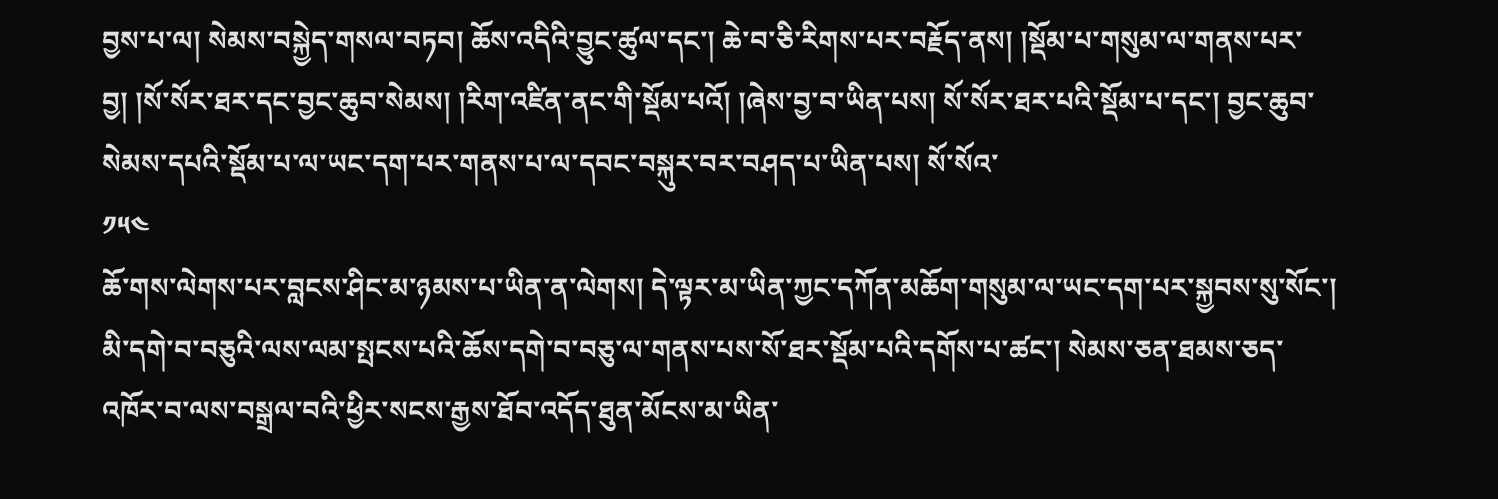བྱས་པ་ལ། སེམས་བསྐྱེད་གསལ་བཏབ། ཆོས་འདིའི་བྱུང་ཚུལ་དང་། ཆེ་བ་ཅི་རིགས་པར་བརྗོད་ནས། །སྡོམ་པ་གསུམ་ལ་གནས་པར་བྱ། །སོ་སོར་ཐར་དང་བྱང་ཆུབ་སེམས། །རིག་འཛིན་ནང་གི་སྡོམ་པའོ། །ཞེས་བྱ་བ་ཡིན་པས། སོ་སོར་ཐར་པའི་སྡོམ་པ་དང་། བྱང་ཆུབ་སེམས་དཔའི་སྡོམ་པ་ལ་ཡང་དག་པར་གནས་པ་ལ་དབང་བསྐུར་བར་བཤད་པ་ཡིན་པས། སོ་སོའ་
༡༥༤
ཆོ་གས་ལེགས་པར་བླངས་ཤིང་མ་ཉམས་པ་ཡིན་ན་ལེགས། དེ་ལྟར་མ་ཡིན་ཀྱང་དཀོན་མཆོག་གསུམ་ལ་ཡང་དག་པར་སྐྱབས་སུ་སོང་། མི་དགེ་བ་བཅུའི་ལས་ལམ་སྤངས་པའི་ཆོས་དགེ་བ་བཅུ་ལ་གནས་པས་སོ་ཐར་སྡོམ་པའི་དགོས་པ་ཚང་། སེམས་ཅན་ཐམས་ཅད་འཁོར་བ་ལས་བསྒྲལ་བའི་ཕྱིར་སངས་རྒྱས་ཐོབ་འདོད་ཐུན་མོངས་མ་ཡིན་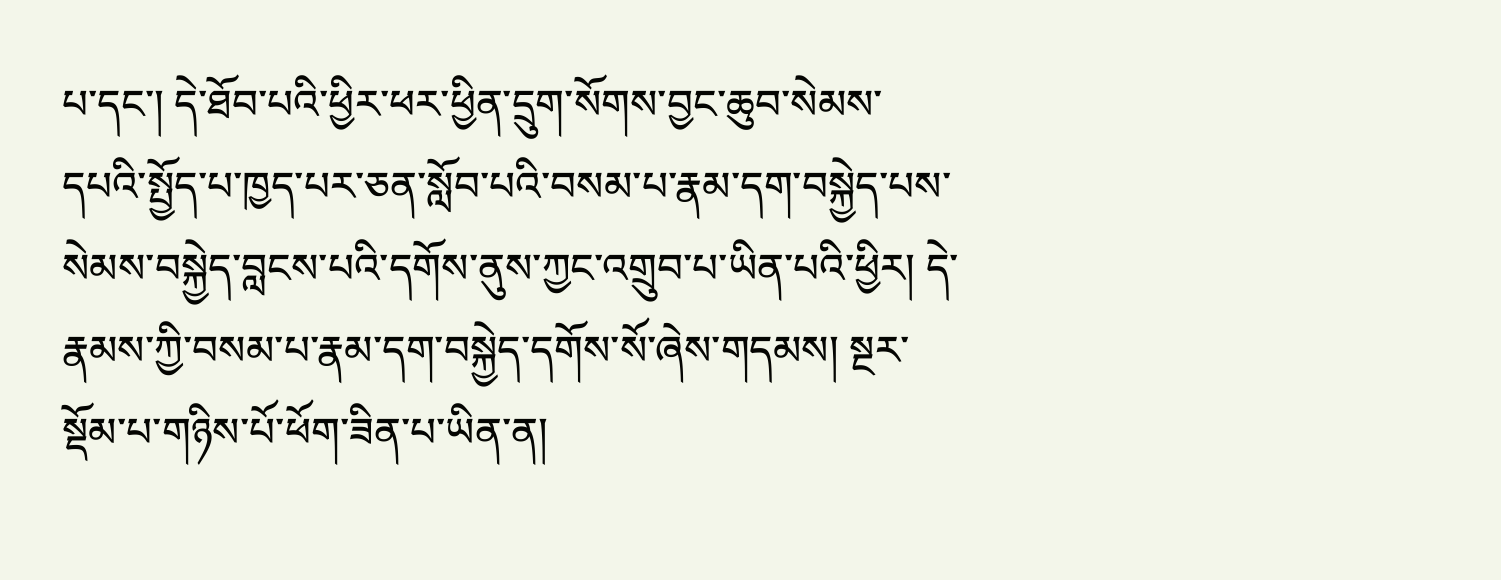པ་དང་། དེ་ཐོབ་པའི་ཕྱིར་ཕར་ཕྱིན་དྲུག་སོགས་བྱང་ཆུབ་སེམས་དཔའི་སྤྱོད་པ་ཁྱད་པར་ཅན་སློབ་པའི་བསམ་པ་རྣམ་དག་བསྐྱེད་པས་སེམས་བསྐྱེད་བླངས་པའི་དགོས་ནུས་ཀྱང་འགྲུབ་པ་ཡིན་པའི་ཕྱིར། དེ་རྣམས་ཀྱི་བསམ་པ་རྣམ་དག་བསྐྱེད་དགོས་སོ་ཞེས་གདམས། སྔར་སྡོམ་པ་གཉིས་པོ་ཕོག་ཟིན་པ་ཡིན་ན།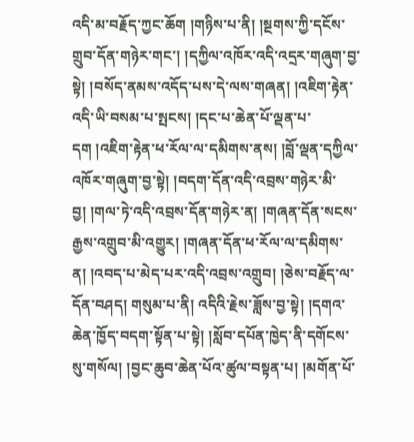འདི་མ་བརྗོད་ཀྱང་ཆོག །གཉིས་པ་ནི། །སྔགས་ཀྱི་དངོས་གྲུབ་དོན་གཉེར་གང་། །དཀྱིལ་འཁོར་འདི་འདྲར་གཞུག་བྱ་སྟེ། །བསོད་ནམས་འདོད་པས་དེ་ལས་གཞན། །འཇིག་རྟེན་འདི་ཡི་བསམ་པ་སྤངས། །དང་པ་ཆེན་པོ་ལྡན་པ་དག །འཇིག་རྟེན་ཕ་རོལ་ལ་དམིགས་ནས། །བློ་ལྡན་དཀྱིལ་འཁོར་གཞུག་བྱ་སྟེ། །བདག་དོན་འདི་འབྲས་གཉེར་མི་བྱ། །གལ་ཏེ་འདི་འབྲས་དོན་གཉེར་ན། །གཞན་དོན་སངས་རྒྱས་འགྲུབ་མི་འགྱུར། །གཞན་དོན་ཕ་རོལ་ལ་དམིགས་ན། །འབད་པ་མེད་པར་འདི་འབྲས་འགྲུབ། །ཅེས་བརྗོད་ལ་དོན་བཤད། གསུམ་པ་ནི། འདིའི་རྗེས་ཟློས་བྱ་སྟེ། །དགའ་ཆེན་ཁྱོད་བདག་སྟོན་པ་སྟེ། །སློབ་དཔོན་ཁྱེད་ནི་དགོངས་སུ་གསོལ། །བྱང་ཆུབ་ཆེན་པོའ་ཚུལ་བསྟན་པ། །མགོན་པོ་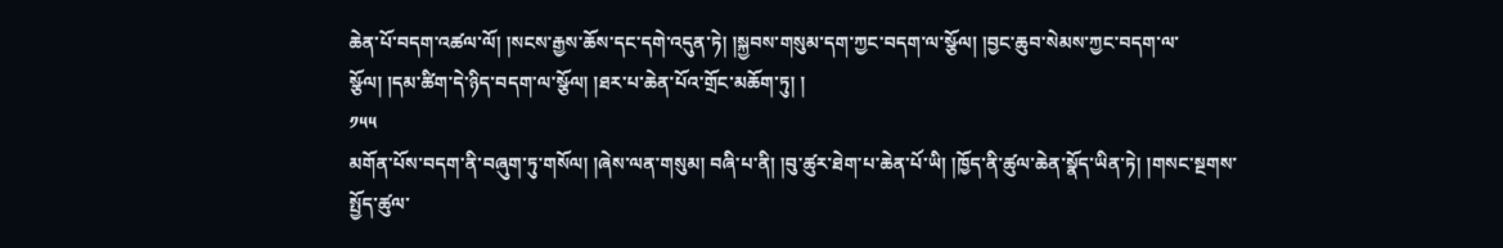ཆེན་པོ་བདག་འཚལ་ལོ། །སངས་རྒྱས་ཆོས་དང་དགེ་འདུན་ཏེ། །སྐྱབས་གསུམ་དག་ཀྱང་བདག་ལ་སྩོལ། །བྱང་ཆུབ་སེམས་ཀྱང་བདག་ལ་སྩོལ། །དམ་ཚིག་དེ་ཉིད་བདག་ལ་སྩོལ། །ཐར་པ་ཆེན་པོའ་གྲོང་མཆོག་ཏུ། །
༡༥༥
མགོན་པོས་བདག་ནི་བཞུག་ཏུ་གསོལ། །ཞེས་ལན་གསུམ། བཞི་པ་ནི། །བུ་ཚུར་ཐེག་པ་ཆེན་པོ་ཡི། །ཁྱོད་ནི་ཚུལ་ཆེན་སྣོད་ཡིན་ཏེ། །གསང་སྔགས་སྤྱོད་ཚུལ་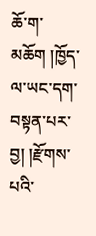ཆོ་ག་མཆོག །ཁྱོད་ལ་ཡང་དག་བསྟན་པར་བྱ། །རྫོགས་པའི་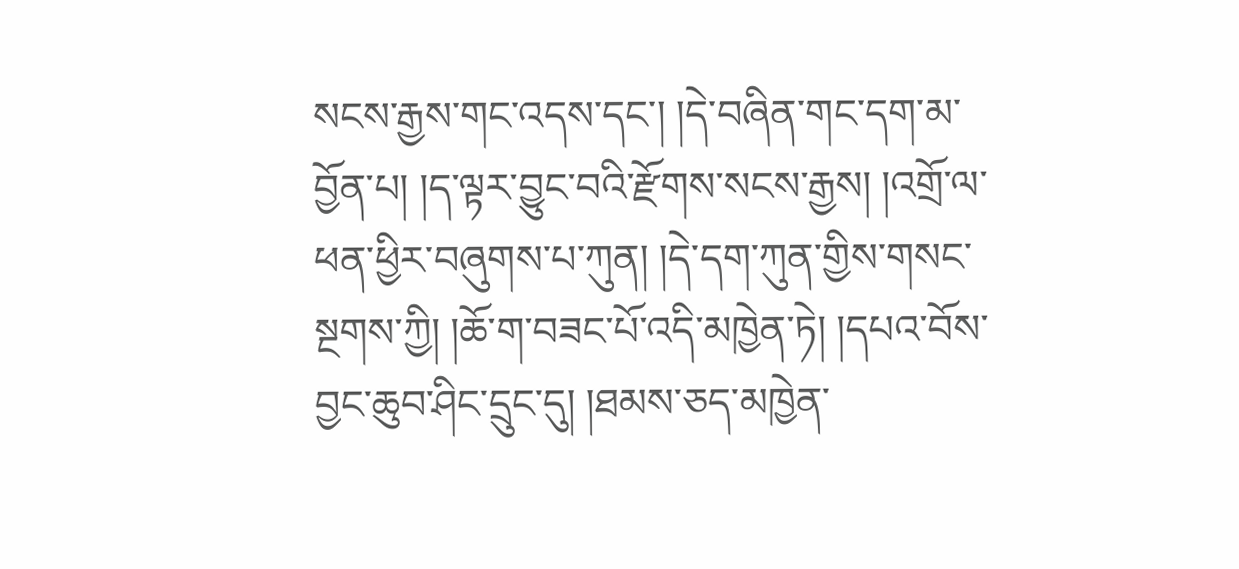སངས་རྒྱས་གང་འདས་དང་། །དེ་བཞིན་གང་དག་མ་བྱོན་པ། །ད་ལྟར་བྱུང་བའི་རྫོགས་སངས་རྒྱས། །འགྲོ་ལ་ཕན་ཕྱིར་བཞུགས་པ་ཀུན། །དེ་དག་ཀུན་གྱིས་གསང་སྔགས་ཀྱི། །ཆོ་ག་བཟང་པོ་འདི་མཁྱེན་ཏེ། །དཔའ་བོས་བྱང་ཆུབ་ཤིང་དྲུང་དུ། །ཐམས་ཅད་མཁྱེན་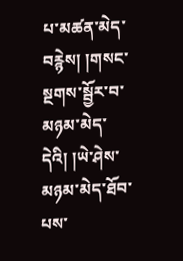པ་མཚན་མེད་བརྙེས། །གསང་སྔགས་སྦྱོར་བ་མཉམ་མེད་དེའི། །ཡེ་ཤེས་མཉམ་མེད་ཐོབ་པས་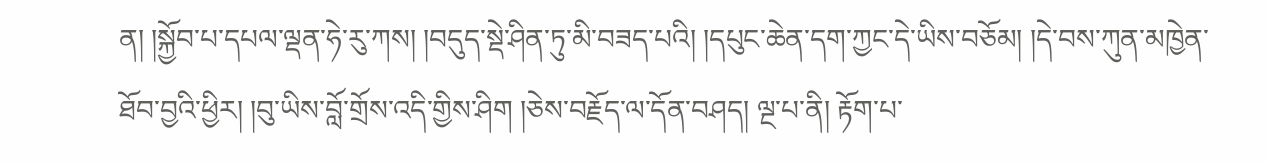ན། །སྐྱོབ་པ་དཔལ་ལྡན་ཧེ་རུ་ཀས། །བདུད་སྡེ་ཤིན་ཏུ་མི་བཟད་པའི། །དཔུང་ཆེན་དག་ཀྱང་དེ་ཡིས་བཅོམ། །དེ་བས་ཀུན་མཁྱེན་ཐོབ་བྱའི་ཕྱིར། །བུ་ཡིས་བློ་གྲོས་འདི་གྱིས་ཤིག །ཅེས་བརྗོད་ལ་དོན་བཤད། ལྔ་པ་ནི། རྟོག་པ་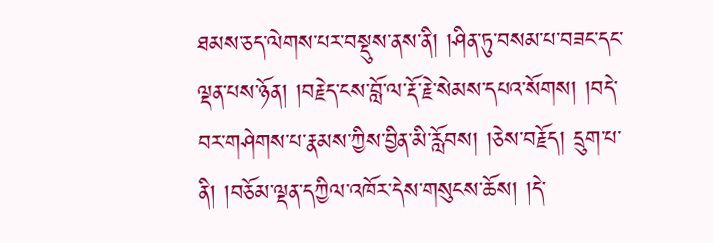ཐམས་ཅད་ལེགས་པར་བསྡུས་ནས་ནི། །ཤིན་ཏུ་བསམ་པ་བཟང་དང་ལྡན་པས་ཉོན། །བརྗེད་ངས་བློ་ལ་རྡོ་རྗེ་སེམས་དཔའ་སོགས། །བདེ་བར་གཤེགས་པ་རྣམས་ཀྱིས་བྱིན་མི་རློབས། །ཅེས་བརྗོད། དྲུག་པ་ནི། །བཅོམ་ལྡན་དཀྱིལ་འཁོར་དེས་གསུངས་ཆོས། །དེ་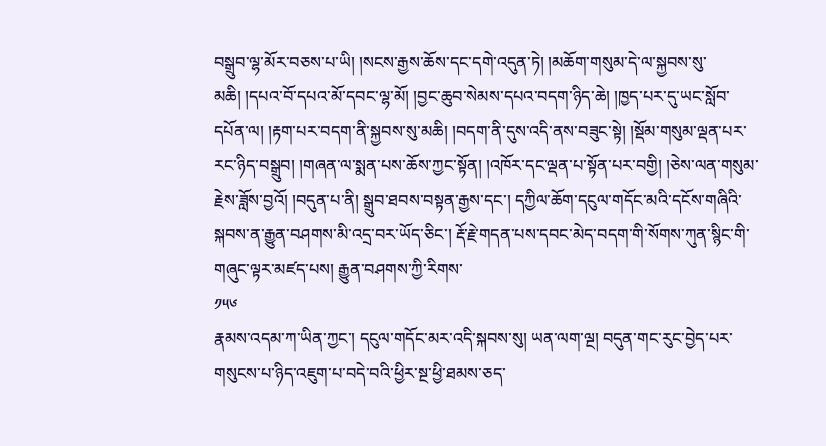བསྒྲུབ་ལྷ་མོར་བཅས་པ་ཡི། །སངས་རྒྱས་ཆོས་དང་དགེ་འདུན་ཏེ། །མཆོག་གསུམ་དེ་ལ་སྐྱབས་སུ་མཆི། །དཔའ་བོ་དཔའ་མོ་དབང་ལྷ་མོ། །བྱང་ཆུབ་སེམས་དཔའ་བདག་ཉིད་ཆེ། །ཁྱད་པར་དུ་ཡང་སློབ་དཔོན་ལ། །རྟག་པར་བདག་ནི་སྐྱབས་སུ་མཆི། །བདག་ནི་དུས་འདི་ནས་བཟུང་སྟེ། །སྡོམ་གསུམ་ལྡན་པར་རང་ཉིད་བསྒྲུབ། །གཞན་ལ་སྨན་པས་ཆོས་ཀྱང་སྟོན། །འཁོར་དང་ལྡན་པ་སྟོན་པར་བགྱི། །ཅེས་ལན་གསུམ་རྗེས་ཟློས་བྱའོ། །བདུན་པ་ནི། སྒྲུབ་ཐབས་བསྟན་རྒྱས་དང་། དཀྱིལ་ཆོག་དངུལ་གདོང་མའི་དངོས་གཞིའི་སྐབས་ན་རྒྱུན་བཤགས་མི་འདྲ་བར་ཡོད་ཅིང་། རྡོ་རྗེ་གདན་པས་དབང་མེད་བདག་གི་སོགས་ཀུན་སྙིང་གི་གཞུང་ལྟར་མཛད་པས། རྒྱུན་བཤགས་ཀྱི་རིགས་
༡༥༦
རྣམས་འདམ་ཀ་ཡིན་ཀྱང་། དངུལ་གདོང་མར་འདི་སྐབས་སུ། ཡན་ལག་ལྔ། བདུན་གང་རུང་བྱེད་པར་གསུངས་པ་ཉིད་འཇུག་པ་བདེ་བའི་ཕྱིར་སྔ་ཕྱི་ཐམས་ཅད་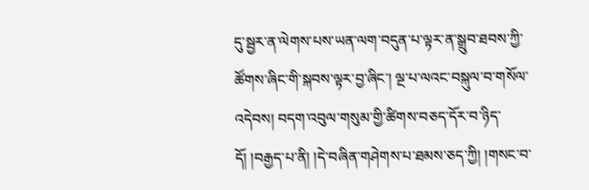དུ་སྦྱར་ན་ལེགས་པས་ཡན་ལག་བདུན་པ་ལྟར་ན་སྒྲུབ་ཐབས་ཀྱི་ཚོགས་ཞིང་གི་སྐབས་ལྟར་བྱ་ཞིང་། ལྔ་པ་ལའང་བསྐུལ་བ་གསོལ་འདེབས། བདག་འབུལ་གསུམ་གྱི་ཚིགས་བཅད་དོར་བ་ཉིད་དོ། །བརྒྱད་པ་ནི། །དེ་བཞིན་གཤེགས་པ་ཐམས་ཅད་ཀྱི། །གསང་བ་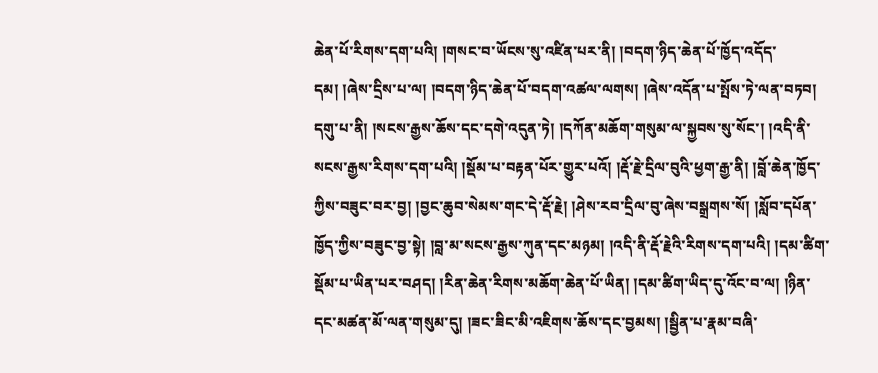ཆེན་པོ་རིགས་དག་པའི། །གསང་བ་ཡོངས་སུ་འཛིན་པར་ནི། །བདག་ཉིད་ཆེན་པོ་ཁྱོད་འདོད་དམ། །ཞེས་དྲིས་པ་ལ། །བདག་ཉིད་ཆེན་པོ་བདག་འཚལ་ལགས། །ཞེས་འདོན་པ་སྤོས་ཏེ་ལན་བཏབ། དགུ་པ་ནི། །སངས་རྒྱས་ཆོས་དང་དགེ་འདུན་ཏེ། །དཀོན་མཆོག་གསུམ་ལ་སྐྱབས་སུ་སོང་། །འདི་ནི་སངས་རྒྱས་རིགས་དག་པའི། །སྡོམ་པ་བརྟན་པོར་གྱུར་པའོ། །རྡོ་རྗེ་དྲིལ་བུའི་ཕྱག་རྒྱ་ནི། །བློ་ཆེན་ཁྱོད་ཀྱིས་བཟུང་བར་བྱ། །བྱང་ཆུབ་སེམས་གང་དེ་རྡོ་རྗེ། །ཤེས་རབ་དྲིལ་བུ་ཞེས་བསྒྲགས་སོ། །སློབ་དཔོན་ཁྱོད་ཀྱིས་བཟུང་བྱ་སྟེ། །བླ་མ་སངས་རྒྱས་ཀུན་དང་མཉམ། །འདི་ནི་རྡོ་རྗེའི་རིགས་དག་པའི། །དམ་ཚིག་སྡོམ་པ་ཡིན་པར་བཤད། །རིན་ཆེན་རིགས་མཆོག་ཆེན་པོ་ཡིན། །དམ་ཚིག་ཡིད་དུ་འོང་བ་ལ། །ཉིན་དང་མཚན་མོ་ལན་གསུམ་དུ། །ཟང་ཟིང་མི་འཇིགས་ཆོས་དང་བྱམས། །སྦྱིན་པ་རྣམ་བཞི་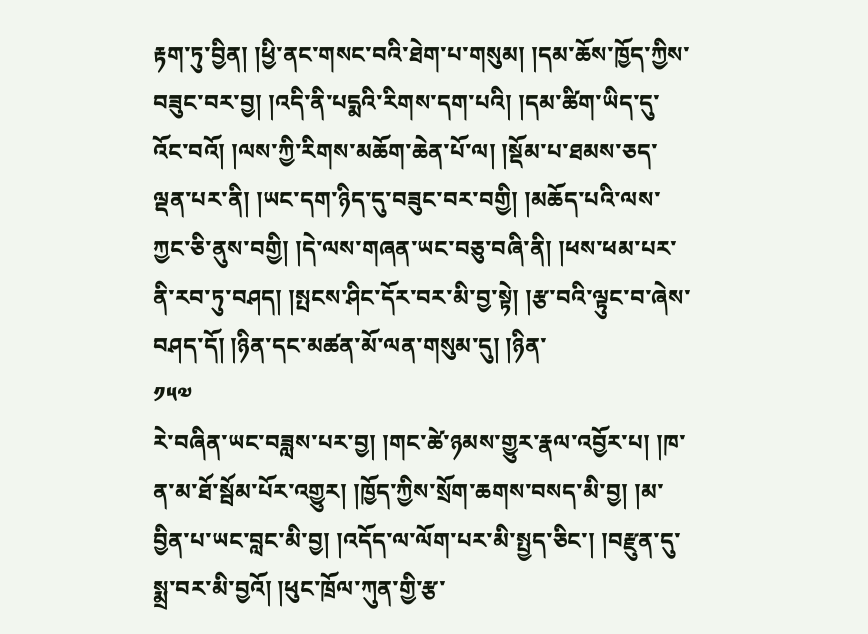རྟག་ཏུ་བྱིན། །ཕྱི་ནང་གསང་བའི་ཐེག་པ་གསུམ། །དམ་ཆོས་ཁྱོད་ཀྱིས་བཟུང་བར་བྱ། །འདི་ནི་པདྨའི་རིགས་དག་པའི། །དམ་ཚིག་ཡིད་དུ་འོང་བའོ། །ལས་ཀྱི་རིགས་མཆོག་ཆེན་པོ་ལ། །སྡོམ་པ་ཐམས་ཅད་ལྡན་པར་ནི། །ཡང་དག་ཉིད་དུ་བཟུང་བར་བགྱི། །མཆོད་པའི་ལས་ཀྱང་ཅི་ནུས་བགྱི། །དེ་ལས་གཞན་ཡང་བཅུ་བཞི་ནི། །ཕས་ཕམ་པར་ནི་རབ་ཏུ་བཤད། །སྤངས་ཤིང་དོར་བར་མི་བྱ་སྟེ། །རྩ་བའི་ལྟུང་བ་ཞེས་བཤད་དོ། །ཉིན་དང་མཚན་མོ་ལན་གསུམ་དུ། །ཉིན་
༡༥༧
རེ་བཞིན་ཡང་བཟླས་པར་བྱ། །གང་ཚེ་ཉམས་གྱུར་རྣལ་འབྱོར་པ། །ཁ་ན་མ་ཐོ་སྦོམ་པོར་འགྱུར། །ཁྱོད་ཀྱིས་སྲོག་ཆགས་བསད་མི་བྱ། །མ་བྱིན་པ་ཡང་བླང་མི་བྱ། །འདོད་ལ་ལོག་པར་མི་སྤྱད་ཅིང་། །བརྫུན་དུ་སྨྲ་བར་མི་བྱའོ། །ཕུང་ཁྲོལ་ཀུན་གྱི་རྩ་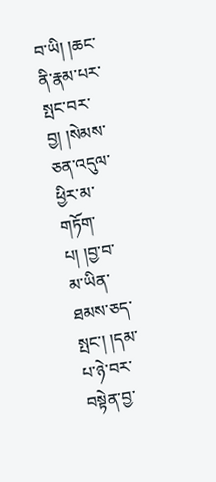བ་ཡི། །ཆང་ནི་རྣམ་པར་སྤང་བར་བྱ། །སེམས་ཅན་འདུལ་ཕྱིར་མ་གཏོག་པ། །བྱ་བ་མ་ཡིན་ཐམས་ཅད་སྤང་། །དམ་པ་ཉེ་བར་བསྟེན་བྱ་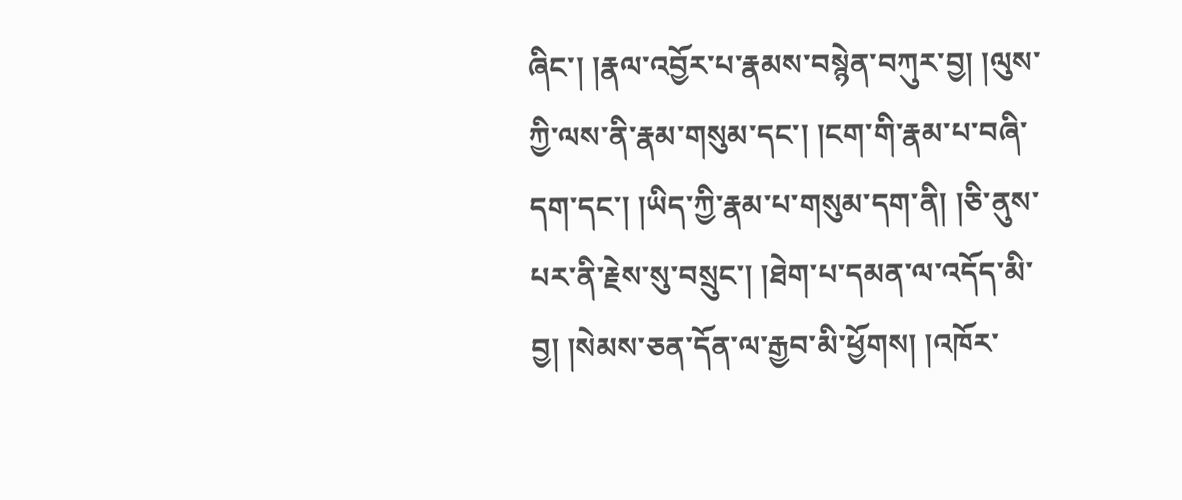ཞིང་། །རྣལ་འབྱོར་པ་རྣམས་བསྙེན་བཀུར་བྱ། །ལུས་ཀྱི་ལས་ནི་རྣམ་གསུམ་དང་། །ངག་གི་རྣམ་པ་བཞི་དག་དང་། །ཡིད་ཀྱི་རྣམ་པ་གསུམ་དག་ནི། །ཅི་ནུས་པར་ནི་རྗེས་སུ་བསྲུང་། །ཐེག་པ་དམན་ལ་འདོད་མི་བྱ། །སེམས་ཅན་དོན་ལ་རྒྱབ་མི་ཕྱོགས། །འཁོར་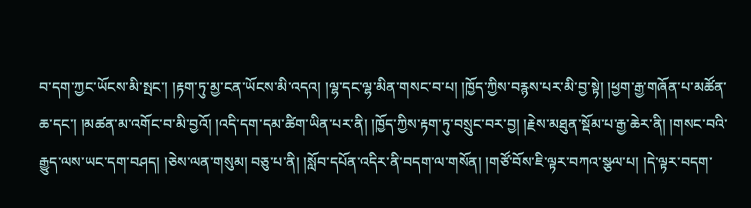བ་དག་ཀྱང་ཡོངས་མི་སྤང་། །རྟག་ཏུ་མྱ་ངན་ཡོངས་མི་འདའ། །ལྷ་དང་ལྷ་མིན་གསང་བ་པ། །ཁྱོད་ཀྱིས་བརྙས་པར་མི་བྱ་སྟེ། །ཕྱག་རྒྱ་གཞོན་པ་མཚོན་ཆ་དང་། །མཚན་མ་འགོང་བ་མི་བྱའོ། །འདི་དག་དམ་ཚིག་ཡིན་པར་ནི། །ཁྱོད་ཀྱིས་རྟག་ཏུ་བསྲུང་བར་བྱ། །རྗེས་མཐུན་སྡོམ་པ་རྒྱ་ཆེར་ནི། །གསང་བའི་རྒྱུད་ལས་ཡང་དག་བཤད། །ཅེས་ལན་གསུམ། བཅུ་པ་ནི། །སློབ་དཔོན་འདིར་ནི་བདག་ལ་གསོན། །གཙོ་བོས་ཇི་ལྟར་བཀའ་སྩལ་པ། །དེ་ལྟར་བདག་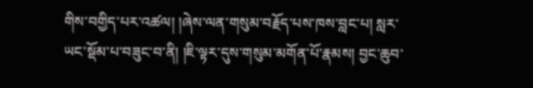གིས་བགྱིད་པར་འཚལ། །ཞེས་ལན་གསུམ་བརྗོད་པས་ཁས་བླང་པ། སླར་ཡང་སྡོམ་པ་བཟུང་བ་ནི། །ཇི་ལྟར་དུས་གསུམ་མགོན་པོ་རྣམས། བྱང་ཆུབ་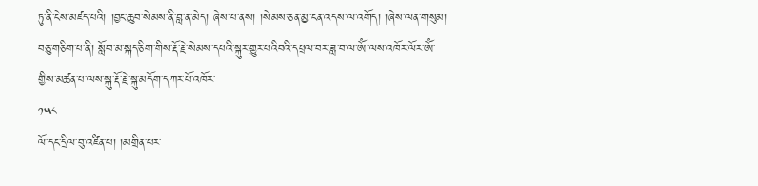ཏུ་ནི་ངེས་མཛད་པའི། །བྱང་ཆུབ་སེམས་ནི་བླ་ན་མེད། ཞེས་པ་ནས། །སེམས་ཅན་མྱ་ངན་འདས་ལ་འགོད། །ཞེས་ལན་གསུམ། བཅུ་གཅིག་པ་ནི། སློབ་མ་སྐད་ཅིག་གིས་རྡོ་རྗེ་སེམས་དཔའི་སྐུར་གྱུར་པའིབའི་དཔྲལ་བར་ཟླ་བ་ལ་ༀ་ལས་འཁོར་ལོར་ༀ་གྱིས་མཚན་པ་ལས་སྐུ་རྡོ་རྗེ་སྐུ་མདོག་དཀར་པོ་འཁོར་
༡༥༨
ལོ་དང་དྲིལ་བུ་འཛིན་པ། །མགྲིན་པར་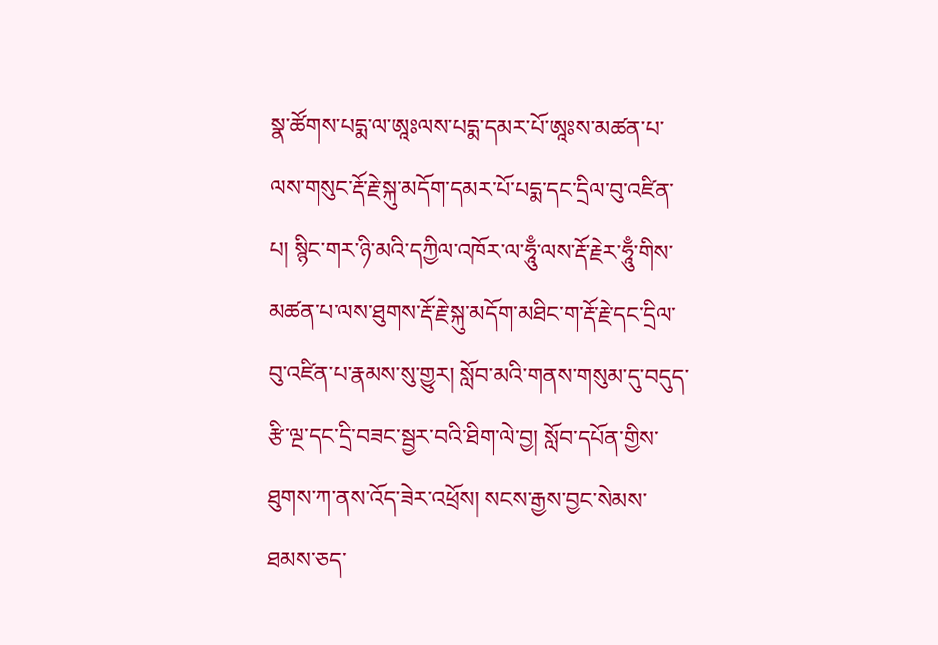སྣ་ཚོགས་པདྨ་ལ་ཨཱཿལས་པདྨ་དམར་པོ་ཨཱཿས་མཚན་པ་ལས་གསུང་རྡོ་རྗེ་སྐུ་མདོག་དམར་པོ་པདྨ་དང་དྲིལ་བུ་འཛིན་པ། སྙིང་གར་ཉི་མའི་དཀྱིལ་འཁོར་ལ་ཧཱུྃ་ལས་རྡོ་རྗེར་ཧཱུྃ་གིས་མཚན་པ་ལས་ཐུགས་རྡོ་རྗེ་སྐུ་མདོག་མཐིང་ག་རྡོ་རྗེ་དང་དྲིལ་བུ་འཛིན་པ་རྣམས་སུ་གྱུར། སློབ་མའི་གནས་གསུམ་དུ་བདུད་རྩི་ལྔ་དང་དྲི་བཟང་སྦྱར་བའི་ཐིག་ལེ་བྱ། སློབ་དཔོན་གྱིས་ཐུགས་ཀ་ནས་འོད་ཟེར་འཕྲོས། སངས་རྒྱས་བྱང་སེམས་ཐམས་ཅད་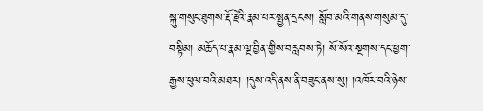སྐུ་གསུང་ཐུགས་རྡོ་རྗེའི་རྣམ་པར་སྤྱན་དྲངས། སློབ་མའི་གནས་གསུམ་དུ་བསྟིམ། མཆོད་པ་རྣམ་ལྔ་བྱིན་གྱིས་བརླབས་ཏེ། སོ་སོའ་སྔགས་དང་ཕྱག་རྒྱས་ཕུལ་བའི་མཐར། །དུས་འདི་ནས་ནི་བཟུང་ནས་སུ། །འཁོར་བའི་ཉེས་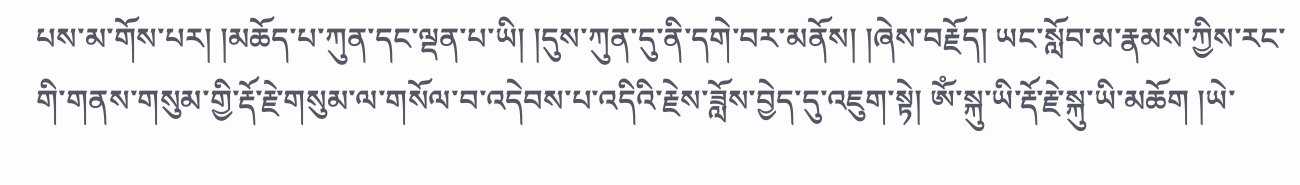པས་མ་གོས་པར། །མཆོད་པ་ཀུན་དང་ལྡན་པ་ཡི། །དུས་ཀུན་དུ་ནི་དགེ་བར་མནོས། །ཞེས་བརྗོད། ཡང་སློབ་མ་རྣམས་ཀྱིས་རང་གི་གནས་གསུམ་གྱི་རྡོ་རྗེ་གསུམ་ལ་གསོལ་བ་འདེབས་པ་འདིའི་རྗེས་ཟློས་བྱེད་དུ་འཇུག་སྟེ། ༀ་སྐུ་ཡི་རྡོ་རྗེ་སྐུ་ཡི་མཆོག །ཡེ་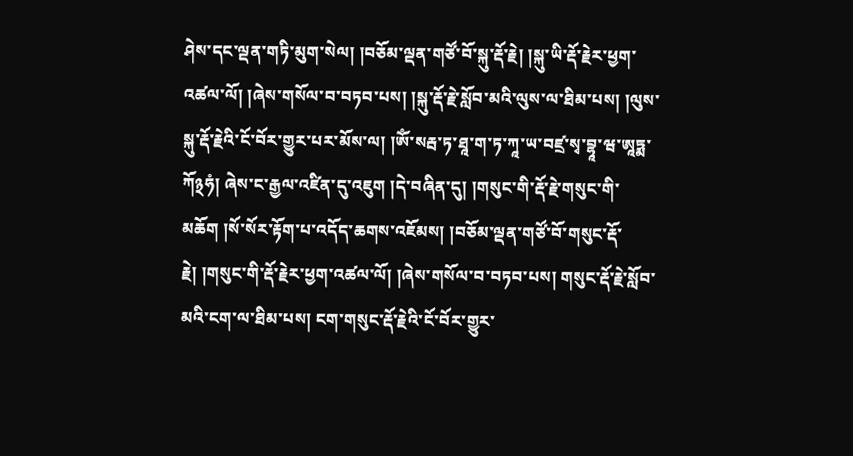ཤེས་དང་ལྡན་གཏི་མུག་སེལ། །བཅོམ་ལྡན་གཙོ་བོ་སྐུ་རྡོ་རྗེ། །སྐུ་ཡི་རྡོ་རྗེར་ཕྱག་འཚལ་ལོ། །ཞེས་གསོལ་བ་བཏབ་པས། །སྐུ་རྡོ་རྗེ་སློབ་མའི་ལུས་ལ་ཐིམ་པས། །ལུས་སྐུ་རྡོ་རྗེའི་ངོ་བོར་གྱུར་པར་མོས་ལ། །ༀ་སརྦ་ཏ་ཐཱ་ག་ཏ་ཀཱ་ཡ་བཛྲ་སྭ་བྷཱ་ཝ་ཨཱཏྨ་ཀོ྅ཧཾ། ཞེས་ང་རྒྱལ་འཛིན་དུ་འཇུག །དེ་བཞིན་དུ། །གསུང་གི་རྡོ་རྗེ་གསུང་གི་མཆོག །སོ་སོར་རྟོག་པ་འདོད་ཆགས་འཇོམས། །བཅོམ་ལྡན་གཙོ་བོ་གསུང་རྡོ་རྗེ། །གསུང་གི་རྡོ་རྗེར་ཕྱག་འཚལ་ལོ། །ཞེས་གསོལ་བ་བཏབ་པས། གསུང་རྡོ་རྗེ་སློབ་མའི་ངག་ལ་ཐིམ་པས། ངག་གསུང་རྡོ་རྗེའི་ངོ་བོར་གྱུར་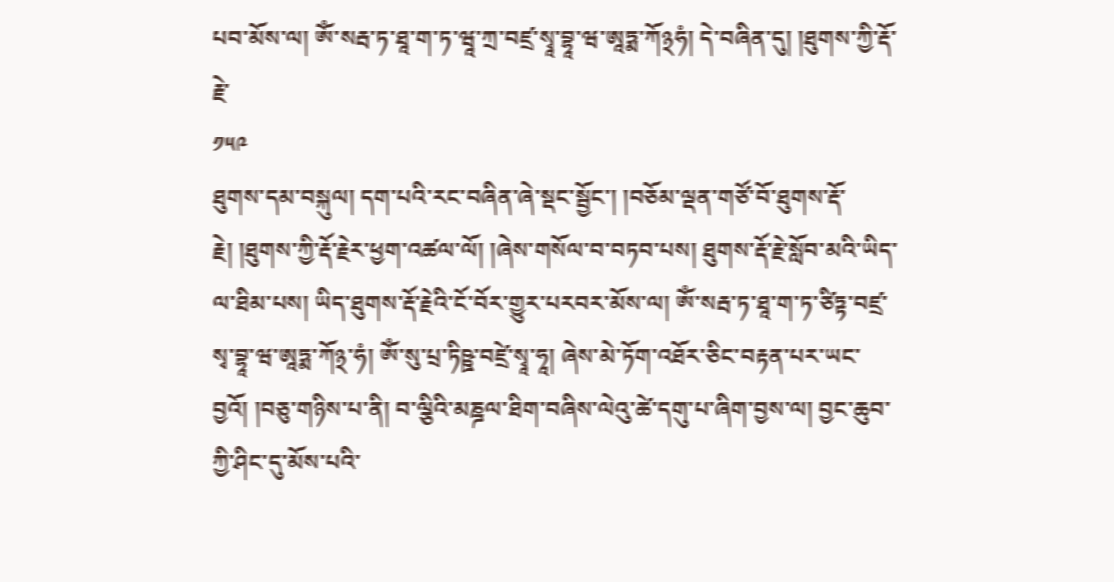པབ་མོས་ལ། ༀ་སརྦ་ཏ་ཐཱ་ག་ཏ་ཝཱ་ཀྲ་བཛྲ་སྭཱ་བྷཱ་ཝ་ཨཱཏྨ་ཀོ྅ཧཾ། དེ་བཞིན་དུ། །ཐུགས་ཀྱི་རྡོ་རྗེ་
༡༥༩
ཐུགས་དམ་བསྐུལ། དག་པའི་རང་བཞིན་ཞེ་སྡང་སྦྱོང་། །བཅོམ་ལྡན་གཙོ་བོ་ཐུགས་རྡོ་རྗེ། །ཐུགས་ཀྱི་རྡོ་རྗེར་ཕྱག་འཚལ་ལོ། །ཞེས་གསོལ་བ་བཏབ་པས། ཐུགས་རྡོ་རྗེ་སློབ་མའི་ཡིད་ལ་ཐིམ་པས། ཡིད་ཐུགས་རྡོ་རྗེའི་ངོ་བོར་གྱུར་པརབར་མོས་ལ། ༀ་སརྦ་ཏ་ཐཱ་ག་ཏ་ཙིཏྟ་བཛྲ་སྭ་བྷཱ་ཝ་ཨཱཏྨ་ཀོ྅་ཧཾ། ༀ་སུ་པྲ་ཏིཥྛ་བཛྲེ་སྭཱ་ཧཱ། ཞེས་མེ་ཏོག་འཐོར་ཅིང་བརྟན་པར་ཡང་བྱའོ། །བཅུ་གཉིས་པ་ནི། བ་ལྕིའི་མཎྜལ་ཐིག་བཞིས་ལེའུ་ཚེ་དགུ་པ་ཞིག་བྱས་ལ། བྱང་ཆུབ་ཀྱི་ཤིང་དུ་མོས་པའི་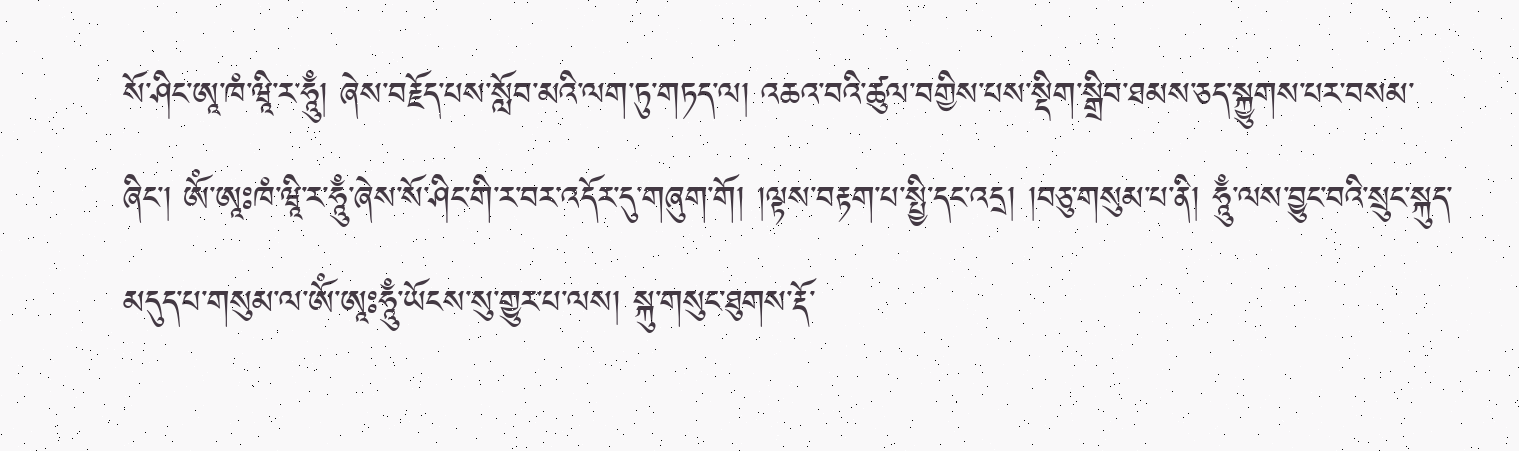སོ་ཤིང་ཨཱ་ཁཾ་ཝཱི་ར་ཧཱུྃ། ཞེས་བརྗོད་པས་སློབ་མའི་ལག་ཏུ་གཏད་ལ། འཆའ་བའི་ཚུལ་བགྱིས་པས་སྡིག་སྒྲིབ་ཐམས་ཅད་སྐྱུགས་པར་བསམ་ཞིང་། ༀ་ཨཱཿཁཾ་ཝཱི་ར་ཧཱུྃ་ཞེས་སོ་ཤིང་གི་ར་བར་འདོར་དུ་གཞུག་གོ། །ལྟས་བརྟག་པ་སྤྱི་དང་འདྲ། །བཅུ་གསུམ་པ་ནི། ཧཱུྃ་ལས་བྱུང་བའི་སྲུང་སྐུད་མདུད་པ་གསུམ་ལ་ༀ་ཨཱཿཧཱུྃ་ཡོངས་སུ་གྱུར་པ་ལས། སྐུ་གསུང་ཐུགས་རྡོ་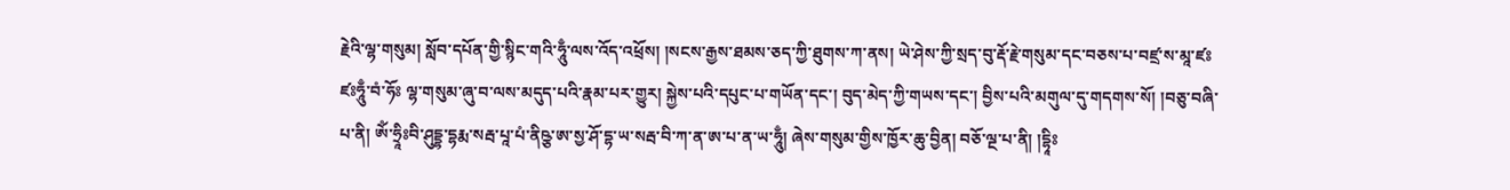རྗེའི་ལྷ་གསུམ། སློབ་དཔོན་གྱི་སྙིང་གའི་ཧཱུྃ་ལས་འོད་འཕྲོས། །སངས་རྒྱས་ཐམས་ཅད་ཀྱི་ཐུགས་ཀ་ནས། ཡེ་ཤེས་ཀྱི་སྲད་བུ་རྡོ་རྗེ་གསུམ་དང་བཅས་པ་བཛྲ་ས་མཱ་ཛཿ ཛཿཧཱུྃ་བཾ་ཧོཿ ལྷ་གསུམ་ཞུ་བ་ལས་མདུད་པའི་རྣམ་པར་གྱུར། སྐྱེས་པའི་དཔུང་པ་གཡོན་དང་། བུད་མེད་ཀྱི་གཡས་དང་། བྱིས་པའི་མགུལ་དུ་གདགས་སོ། །བཅུ་བཞི་པ་ནི། ༀ་ཧྲཱིཿབི་ཤུདྡྷ་དྷརྨ་སརྦ་པཱ་པཾ་ནིཥྩ་ཨ་སྱ་ཤོ་དྷ་ཡ་སརྦ་བི་ཀ་ན་ཨ་པ་ན་ཡ་ཧཱུྃ། ཞེས་གསུམ་གྱིས་ཁྱོར་ཆུ་བྱིན། བཅོ་ལྔ་པ་ནི། །དྷཱིཿ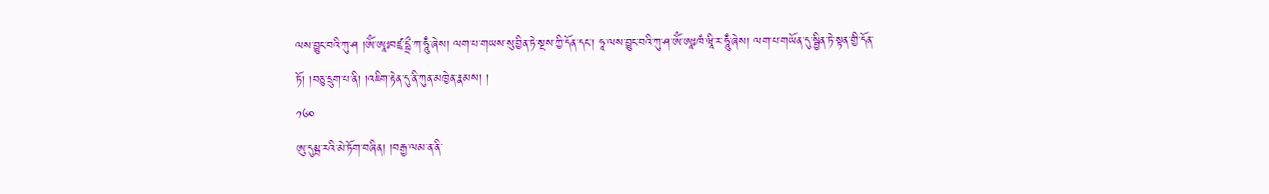ལས་བྱུང་བའི་ཀུ་ཤ །ༀ་ཨཱཿབཛྲ་དྷྲྀ་ཀ་ཧཱུྃ་ཞེས། ལག་པ་གཡས་སུ་བྱིན་ཏེ་སྔས་ཀྱི་དོན་དང་། ཧཱ་ལས་བྱུང་བའི་ཀུ་ཤ་ༀ་ཨཱཿཁཾ་ཝཱི་ར་ཧཱུྃ་ཞེས། ལག་པ་གཡོན་དུ་སྦྱིན་ཏེ་སྟན་གྱི་དོན་ཏོ། །བཅུ་དྲུག་པ་ནི། །འཇིག་རྟེན་དུ་ནི་ཀུན་མཁྱེན་རྣམས། །
༡༦༠
ཨུ་དུམྦ་རའི་མེ་ཏོག་བཞིན། །བརྒྱ་ལམ་ན་ནི་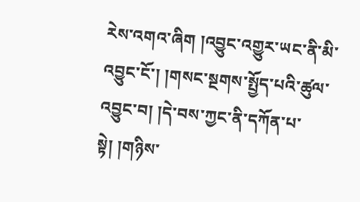རེས་འགའ་ཞིག །འབྱུང་འགྱུར་ཡང་ནི་མི་འབྱུང་ངོ་། །གསང་སྔགས་སྤྱོད་པའི་ཚུལ་འབྱུང་བ། །དེ་བས་ཀྱང་ནི་དཀོན་པ་སྟེ། །གཉིས་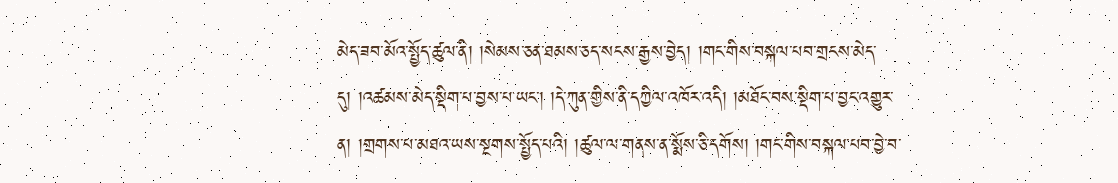མེད་ཟབ་མོའ་སྤྱོད་ཚུལ་ནི། །སེམས་ཅན་ཐམས་ཅད་སངས་རྒྱས་བྱེད། །གང་གིས་བསྐལ་པབ་གྲངས་མེད་དུ། །འཚམས་མེད་སྡིག་པ་བྱས་པ་ཡང་། །དེ་ཀུན་གྱིས་ནི་དཀྱིལ་འཁོར་འདི། །མཐོང་བས་སྡིག་པ་བྱང་འགྱུར་ན། །གྲགས་པ་མཐའ་ཡས་སྔགས་སྤྱོད་པའི། །ཚུལ་ལ་གནས་ན་སྨོས་ཅི་དགོས། །གང་གིས་བསྐལ་པབ་བྱེ་བ་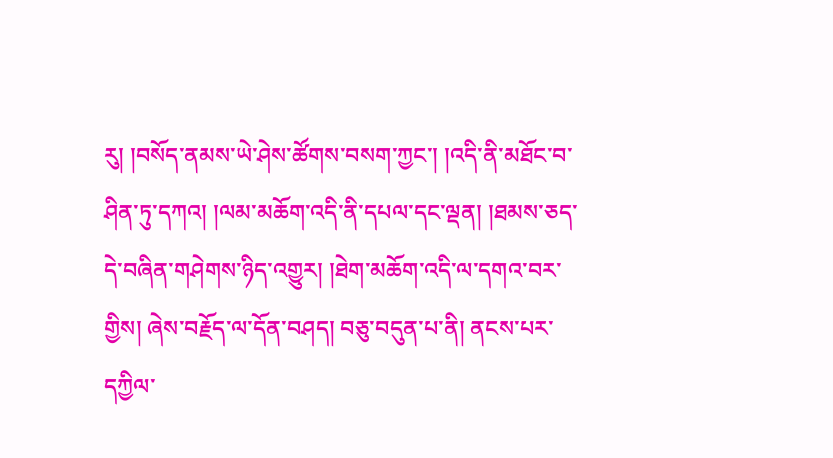རུ། །བསོད་ནམས་ཡེ་ཤེས་ཚོགས་བསག་ཀྱང་། །འདི་ནི་མཐོང་བ་ཤིན་ཏུ་དཀའ། །ལམ་མཆོག་འདི་ནི་དཔལ་དང་ལྡན། །ཐམས་ཅད་དེ་བཞིན་གཤེགས་ཉིད་འགྱུར། །ཐེག་མཆོག་འདི་ལ་དགའ་བར་གྱིས། ཞེས་བརྗོད་ལ་དོན་བཤད། བཅུ་བདུན་པ་ནི། ནངས་པར་དཀྱིལ་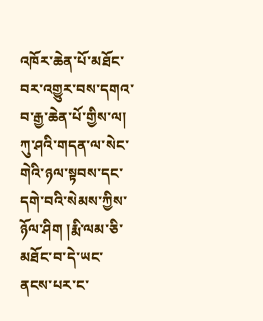འཁོར་ཆེན་པོ་མཐོང་བར་འགྱུར་བས་དགའ་བ་རྒྱ་ཆེན་པོ་གྱིས་ལ། ཀུ་ཤའི་གདན་ལ་སེང་གེའི་ཉལ་སྟབས་དང་དགེ་བའི་སེམས་ཀྱིས་ཉོལ་ཤིག །རྨི་ལམ་ཅི་མཐོང་བ་དེ་ཡང་ནངས་པར་ང་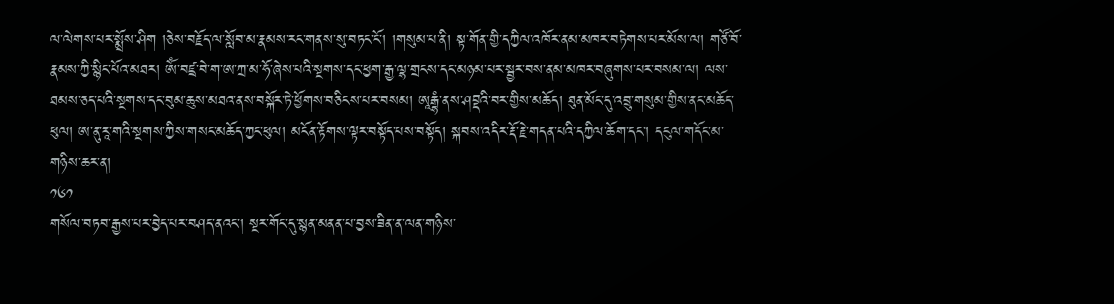ལ་ལེགས་པར་སྨྲོས་ཤིག །ཅེས་བརྗོད་ལ་སློབ་མ་རྣམས་རང་གནས་སུ་བཏང་ངོ་། །གསུམ་པ་ནི། སྟ་གོན་གྱི་དཀྱིལ་འཁོར་ནམ་མཁར་བཏེགས་པར་མོས་ལ། གཙོ་བོ་རྣམས་ཀྱི་སྙིང་པོའ་མཐར། ༀ་བཛྲ་བེ་ག་ཨ་ཀྲ་མ་ཧོ་ཞེས་པའི་སྔགས་དང་ཕྱག་རྒྱ་ལྷ་གྲངས་དང་མཉམ་པར་སྦྱར་བས་ནམ་མཁར་བཞུགས་པར་བསམ་ལ། ལས་ཐམས་ཅད་པའི་སྔགས་དང་བུམ་ཆུས་མཐའ་ནས་བསྐོར་ཏེ་ཕྱོགས་བཅིངས་པར་བསམ། ཨཱརྒྷཾ་ནས་ཤབྡའི་བར་གྱིས་མཆོད། ཐུན་མོང་དུ་འབྲུ་གསུམ་གྱིས་ནང་མཆོད་ཕུལ། ཨ་ནུ་རཱ་གའི་སྔགས་ཀྱིས་གསང་མཆོད་ཀྱང་ཕུལ། མངོན་རྟོགས་ལྟར་བསྟོད་པས་བསྟོད། སྐབས་འདིར་རྡོ་རྗེ་གདན་པའི་དཀྱིལ་ཆོག་དང་། དངུལ་གདོང་མ་གཉིས་ཆར་ན།
༡༦༡
གསོལ་བཏབ་རྒྱས་པར་བྱེད་པར་བཤད་ནའང་། སྔར་གོང་དུ་སྙན་མནན་པ་བྱས་ཟིན་ན་ལན་གཉིས་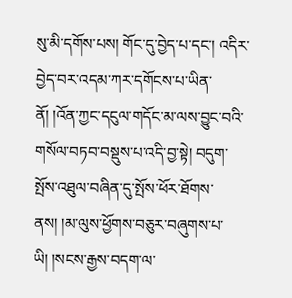སུ་མི་དགོས་པས། གོང་དུ་བྱེད་པ་དང་། འདིར་བྱེད་བར་འདམ་ཀར་དགོངས་པ་ཡིན་ནོ། །འོན་ཀྱང་དངུལ་གདོང་མ་ལས་བྱུང་བའི་གསོལ་བཏབ་བསྡུས་པ་འདི་བྱ་སྟེ། བདུག་སྤོས་འཐུལ་བཞིན་དུ་སྤོས་ཕོར་ཐོགས་ནས། །མ་ལུས་ཕྱོགས་བཅུར་བཞུགས་པ་ཡི། །སངས་རྒྱས་བདག་ལ་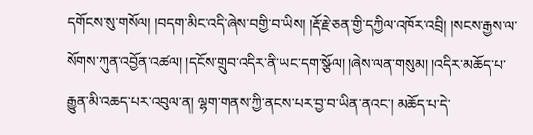དགོངས་སུ་གསོལ། །བདག་མིང་འདི་ཞེས་བགྱི་བ་ཡིས། །རྡོ་རྗེ་ཅན་གྱི་དཀྱིལ་འཁོར་འབྲི། །སངས་རྒྱས་ལ་སོགས་ཀུན་འབྱོན་འཚལ། །དངོས་གྲུབ་འདིར་ནི་ཡང་དག་སྩོལ། །ཞེས་ལན་གསུམ། །འདིར་མཆོད་པ་རྒྱུན་མི་འཆད་པར་འབུལ་ན། ལྷག་གནས་ཀྱི་ནངས་པར་བྱ་བ་ཡིན་ནའང་། མཆོད་པ་དེ་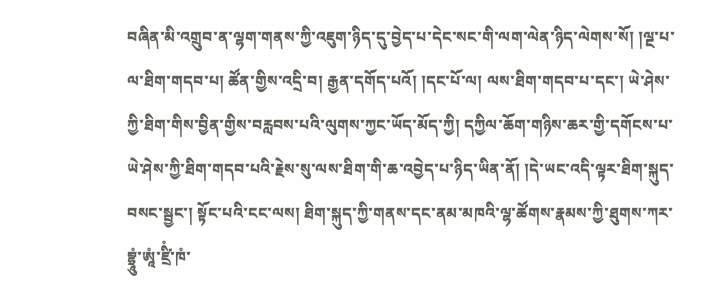བཞིན་མི་འགྲུབ་ན་ལྷག་གནས་ཀྱི་འཇུག་ཉིད་དུ་བྱེད་པ་དེང་སང་གི་ལག་ལེན་ཉིད་ལེགས་སོ། །ལྔ་པ་ལ་ཐིག་གདབ་པ། ཚོན་གྱིས་འདྲི་བ། རྒྱན་དགོད་པའོ། །དང་པོ་ལ། ལས་ཐིག་གདབ་པ་དང་། ཡེ་ཤེས་ཀྱི་ཐིག་གིས་བྱིན་གྱིས་བརླབས་པའི་ལུགས་ཀྱང་ཡོད་མོད་ཀྱི། དཀྱིལ་ཆོག་གཉིས་ཆར་གྱི་དགོངས་པ་ཡེ་ཤེས་ཀྱི་ཐིག་གདབ་པའི་རྗེས་སུ་ལས་ཐིག་གི་ཆ་འབྱེད་པ་ཉིད་ཡིན་ནོ། །དེ་ཡང་འདི་ལྟར་ཐིག་སྐུད་བསང་སྦྱང་། སྟོང་པའི་ངང་ལས། ཐིག་སྐུད་ཀྱི་གནས་དང་ནམ་མཁའི་ལྷ་ཚོགས་རྣམས་ཀྱི་ཐུགས་ཀར་བྷྲཱུཾ་ཨཱཾ་ཛྲིཾ་ཁཾ་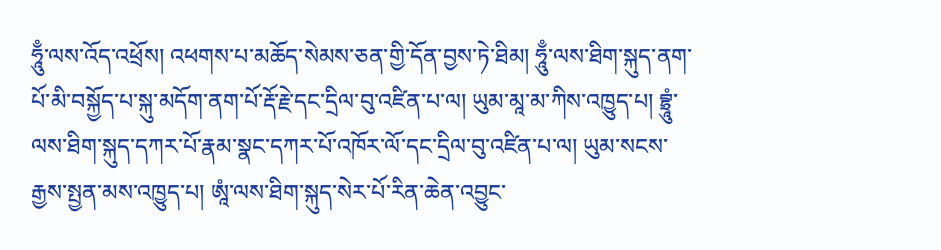ཧཱུྃ་ལས་འོད་འཕྲོས། འཕགས་པ་མཆོད་སེམས་ཅན་གྱི་དོན་བྱས་ཏེ་ཐིམ། ཧཱུྃ་ལས་ཐིག་སྐུད་ནག་པོ་མི་བསྐྱོད་པ་སྐུ་མདོག་ནག་པོ་རྡོ་རྗེ་དང་དྲིལ་བུ་འཛིན་པ་ལ། ཡུམ་མཱ་མ་ཀིས་འཁྱུད་པ། བྷྲཱུཾ་ལས་ཐིག་སྐུད་དཀར་པོ་རྣམ་སྣང་དཀར་པོ་འཁོར་ལོ་དང་དྲིལ་བུ་འཛིན་པ་ལ། ཡུམ་སངས་རྒྱས་སྤྱན་མས་འཁྱུད་པ། ཨཱཾ་ལས་ཐིག་སྐུད་སེར་པོ་རིན་ཆེན་འབྱུང་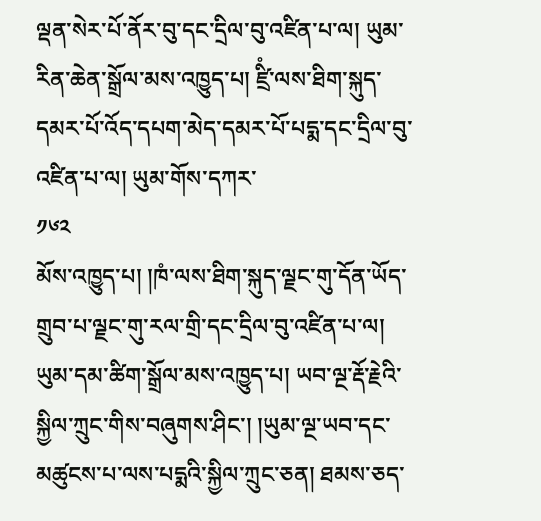ལྡན་སེར་པོ་ནོར་བུ་དང་དྲིལ་བུ་འཛིན་པ་ལ། ཡུམ་རིན་ཆེན་སྒྲོལ་མས་འཁྱུད་པ། ཛྲིཾ་ལས་ཐིག་སྐུད་དམར་པོ་འོད་དཔག་མེད་དམར་པོ་པདྨ་དང་དྲིལ་བུ་འཛིན་པ་ལ། ཡུམ་གོས་དཀར་
༡༦༢
མོས་འཁྱུད་པ། །ཁཾ་ལས་ཐིག་སྐུད་ལྗང་གུ་དོན་ཡོད་གྲུབ་པ་ལྗང་གུ་རལ་གྲི་དང་དྲིལ་བུ་འཛིན་པ་ལ། ཡུམ་དམ་ཚིག་སྒྲོལ་མས་འཁྱུད་པ། ཡབ་ལྔ་རྡོ་རྗེའི་སྐྱིལ་ཀྲུང་གིས་བཞུགས་ཤིང་། །ཡུམ་ལྔ་ཡབ་དང་མཚུངས་པ་ལས་པདྨའི་སྐྱིལ་ཀྲུང་ཅན། ཐམས་ཅད་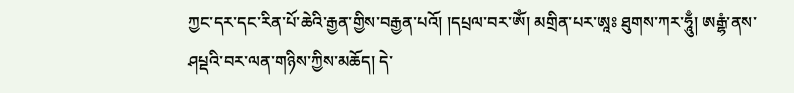ཀྱང་དར་དང་རིན་པོ་ཆེའི་རྒྱན་གྱིས་བརྒྱན་པའོ། །དཔྲལ་བར་ༀ། མགྲིན་པར་ཨཱཿ ཐུགས་ཀར་ཧཱུྃ། ཨརྒྷཾ་ནས་ཤཔྡའི་བར་ལན་གཉིས་ཀྱིས་མཆོད། དེ་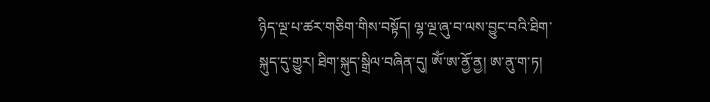ཉིད་ལྔ་པ་ཚར་གཅིག་གིས་བསྟོད། ལྷ་ལྔ་ཞུ་བ་ལས་བྱུང་བའི་ཐིག་སྐུད་དུ་གྱུར། ཐིག་སྐུད་སྒྲིལ་བཞིན་དུ། ༀ་ཨ་ནྱོ་ནྱ། ཨ་ནུ་ག་ཏ།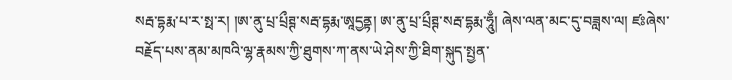སརྦ་དྷརྨ་པ་ར་སྥ་ར། །ཨ་ནུ་པྲ་པྲྀཊྚ་སརྦ་དྷརྨ་ཨཱདྱནྟ། ཨ་ནུ་པྲ་པྲྀཊྚ་སརྦ་དྷརྨ་ཧཱུྃ། ཞེས་ལན་མང་དུ་བཟླས་ལ། ཛཿཞེས་བརྗོད་པས་ནམ་མཁའི་ལྷ་རྣམས་ཀྱི་ཐུགས་ཀ་ནས་ཡེ་ཤེས་ཀྱི་ཐིག་སྐུད་སྤྱན་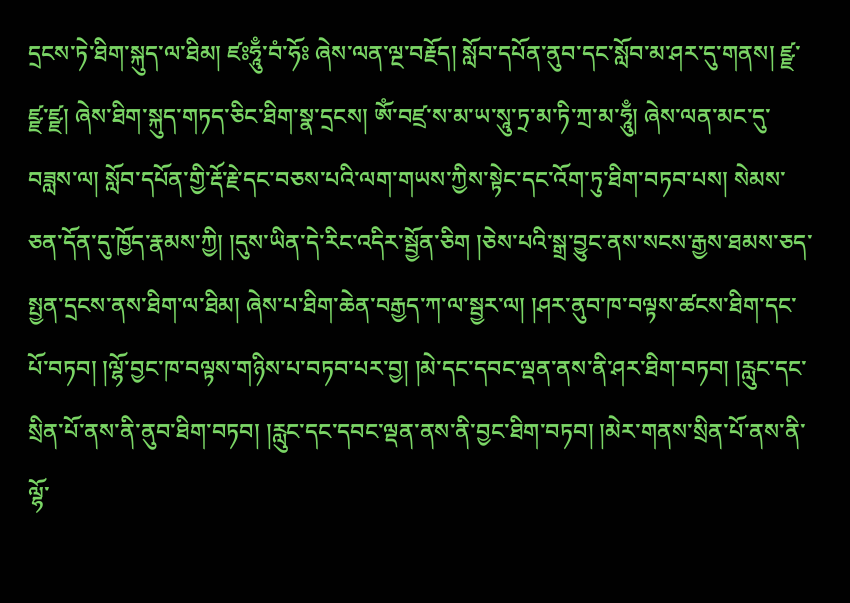དྲངས་ཏེ་ཐིག་སྐུད་ལ་ཐིམ། ཛཿཧཱུྃ་བཾ་ཧོཿ ཞེས་ལན་ལྔ་བརྗོད། སློབ་དཔོན་ནུབ་དང་སློབ་མ་ཤར་དུ་གནས། ཛྫ་ཛྫ་ཛྫ། ཞེས་ཐིག་སྐུད་གཏད་ཅིང་ཐིག་སྣ་དྲངས། ༀ་བཛྲ་ས་མ་ཡ་སཱུ་ཏྲ་མ་ཏི་ཀྲ་མ་ཧཱུྃ། ཞེས་ལན་མང་དུ་བཟླས་ལ། སློབ་དཔོན་གྱི་རྡོ་རྗེ་དང་བཅས་པའི་ལག་གཡས་ཀྱིས་སྟེང་དང་འོག་ཏུ་ཐིག་བཏབ་པས། སེམས་ཅན་དོན་དུ་ཁྱོད་རྣམས་ཀྱི། །དུས་ཡིན་དེ་རིང་འདིར་སྦྱོན་ཅིག །ཅེས་པའི་སྒྲ་བྱུང་ནས་སངས་རྒྱས་ཐམས་ཅད་སྤྱན་དྲངས་ནས་ཐིག་ལ་ཐིམ། ཞེས་པ་ཐིག་ཆེན་བརྒྱད་ཀ་ལ་སྦྱར་ལ། །ཤར་ནུབ་ཁ་བལྟས་ཚངས་ཐིག་དང་པོ་བཏབ། །ལྷོ་བྱང་ཁ་བལྟས་གཉིས་པ་བཏབ་པར་བྱ། །མེ་དང་དབང་ལྡན་ནས་ནི་ཤར་ཐིག་བཏབ། །རླུང་དང་སྲིན་པོ་ནས་ནི་ནུབ་ཐིག་བཏབ། །རླུང་དང་དབང་ལྡན་ནས་ནི་བྱང་ཐིག་བཏབ། །མེར་གནས་སྲིན་པོ་ནས་ནི་ལྷོ་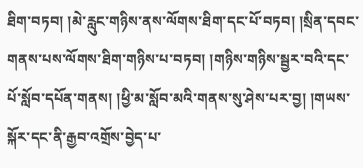ཐིག་བཏབ། །མེ་རླུང་གཉིས་ནས་ལོགས་ཐིག་དང་པོ་བཏབ། །སྲིན་དབང་གནས་པས་ལོགས་ཐིག་གཉིས་པ་བཏབ། །གཉིས་གཉིས་སྦྱར་བའི་དང་པོ་སློབ་དཔོན་གནས། །ཕྱི་མ་སློབ་མའི་གནས་སུ་ཤེས་པར་བྱ། །གཡས་སྐོར་དང་ནི་རྒྱབ་འགྲོས་བྱེད་པ་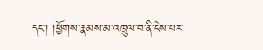དང་། །ཕྱོགས་རྣམས་མ་འཁྲུལ་བ་ནི་ངེས་པར་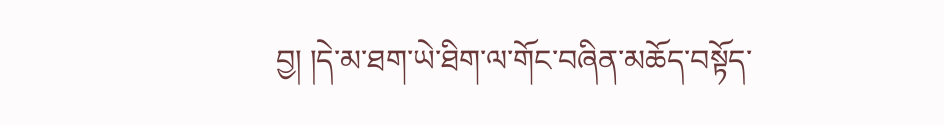བྱ། །དེ་མ་ཐག་ཡེ་ཐིག་ལ་གོང་བཞིན་མཆོད་བསྟོད་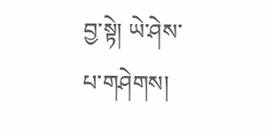བྱ་སྟེ། ཡེ་ཤེས་པ་གཤེགས།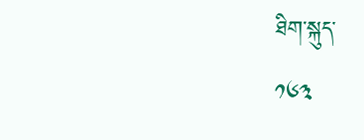ཐིག་སྐུད་
༡༦༣